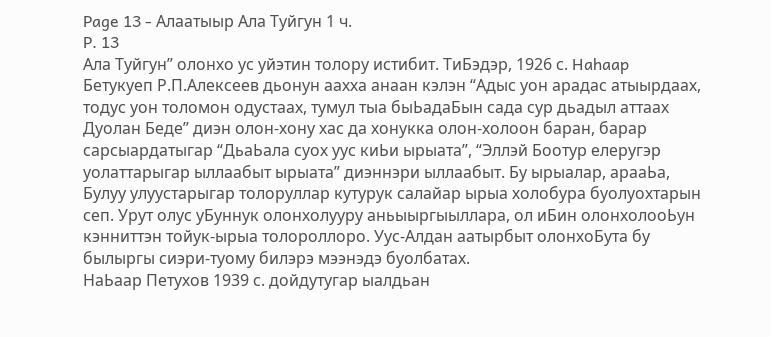Page 13 - Алаатыыр Ала Туйгун 1 ч.
P. 13
Ала Туйгун” олонхо ус уйэтин толору истибит. ТиБэдэр, 1926 с. Hahaap
Бетукуеп Р.П.Алексеев дьонун аахха анаан кэлэн “Адыс уон арадас атыырдаах,
тодус уон толомон одустаах, тумул тыа быЬадаБын сада сур дьадыл аттаах
Дуолан Беде” диэн олон-хону хас да хонукка олон-холоон баран, барар
сарсыардатыгар “ДьаЬала суох уус киЬи ырыата”, “Эллэй Боотур елеругэр
уолаттарыгар ыллаабыт ырыата” диэннэри ыллаабыт. Бу ырыалар, арааЬа,
Булуу улуустарыгар толоруллар кутурук салайар ырыа холобура буолуохтарын
сеп. Урут олус уБуннук олонхолууру аньыыргыыллара, ол иБин олонхолооЬун
кэнниттэн тойук-ырыа толороллоро. Уус-Алдан аатырбыт олонхоБута бу
былыргы сиэри-туому билэрэ мээнэдэ буолбатах.
НаЬаар Петухов 1939 с. дойдутугар ыалдьан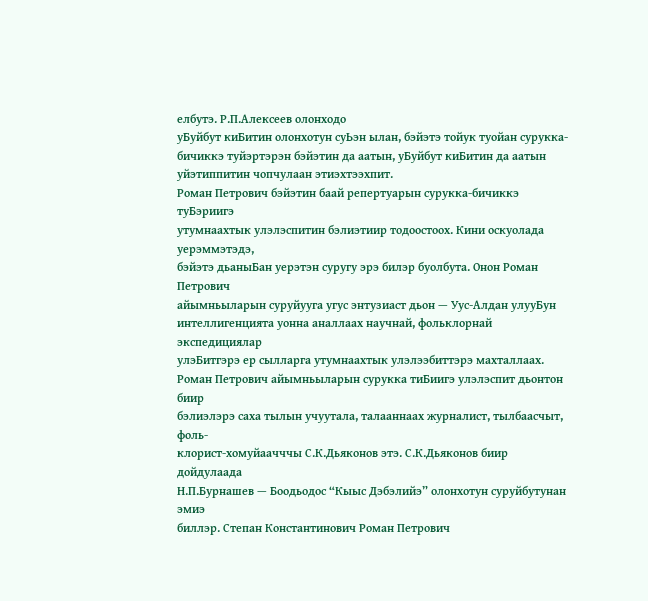елбутэ. Р.П.Алексеев олонходо
уБуйбут киБитин олонхотун суЬэн ылан, бэйэтэ тойук туойан сурукка-
бичиккэ туйэртэрэн бэйэтин да аатын, уБуйбут киБитин да аатын
уйэтиппитин чопчулаан этиэхтээхпит.
Роман Петрович бэйэтин баай репертуарын сурукка-бичиккэ туБэриигэ
утумнаахтык улэлэспитин бэлиэтиир тодоостоох. Кини оскуолада уерэммэтэдэ,
бэйэтэ дьаныБан уерэтэн суругу эрэ билэр буолбута. Онон Роман Петрович
айымньыларын суруйууга угус энтузиаст дьон — Уус-Алдан улууБун
интеллигенцията уонна аналлаах научнай, фольклорнай экспедициялар
улэБитгэрэ ер сылларга утумнаахтык улэлээбиттэрэ махталлаах.
Роман Петрович айымньыларын сурукка тиБиигэ улэлэспит дьонтон биир
бэлиэлэрэ саха тылын учуутала, талааннаах журналист, тылбаасчыт, фоль-
клорист-хомуйаачччы С.К.Дьяконов этэ. С.К.Дьяконов биир дойдулаада
Н.П.Бурнашев — Боодьодос “Кыыс Дэбэлийэ” олонхотун суруйбутунан эмиэ
биллэр. Степан Константинович Роман Петрович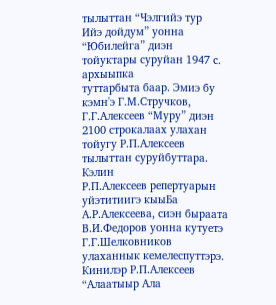тылыттан “Чэлгийэ тур
Ийэ дойдум” уонна “Юбилейга” диэн тойуктары суруйан 1947 с. архыыпка
туттарбыта баар. Эмиэ бу кэмн'э Г.М.Стручков, Г.Г.Алексеев “Муру” диэн
2100 строкалаах улахан тойугу Р.П.Алексеев тылыттан суруйбуттара. Кэлин
Р.П.Алексеев репертуарын уйэтитиигэ кыыБа А.Р.Алексеева, сиэн быраата
В.И.Федоров уонна кутуетэ Г.Г.Шелковников улаханнык кемелеспуттэрэ.
Кинилэр Р.П.Алексеев “Алаатыыр Ала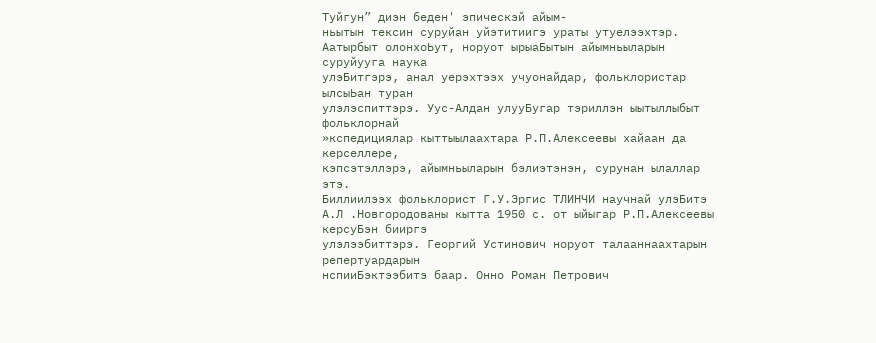Туйгун” диэн беден' эпическэй айым-
ньытын тексин суруйан уйэтитиигэ ураты утуелээхтэр.
Аатырбыт олонхоЬут, норуот ырыаБытын айымньыларын суруйууга наука
улэБитгэрэ, анал уерэхтээх учуонайдар, фольклористар ылсыЬан туран
улэлэспиттэрэ. Уус-Алдан улууБугар тэриллэн ыытыллыбыт фольклорнай
»кспедициялар кыттыылаахтара Р.П.Алексеевы хайаан да керселлере,
кэпсэтэллэрэ, айымньыларын бэлиэтэнэн, сурунан ылаллар этэ.
Биллиилээх фольклорист Г.У.Эргис ТЛИНЧИ научнай улэБитэ
А.Л .Новгородованы кытта 1950 с. от ыйыгар Р.П.Алексеевы керсуБэн бииргэ
улэлээбиттэрэ. Георгий Устинович норуот талааннаахтарын репертуардарын
нспииБэктээбитэ баар. Онно Роман Петрович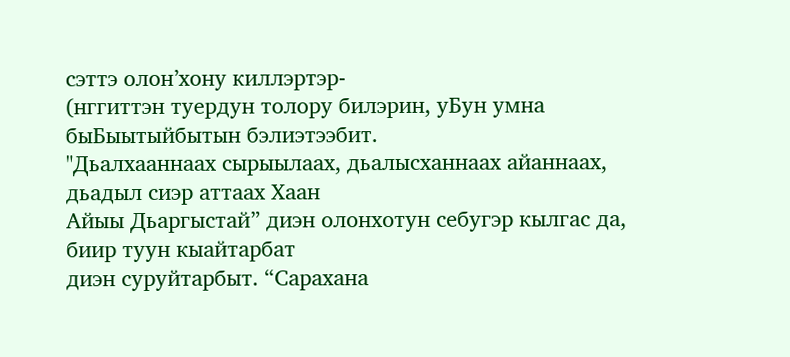сэттэ олон’хону киллэртэр-
(нггиттэн туердун толору билэрин, уБун умна быБыытыйбытын бэлиэтээбит.
"Дьалхааннаах сырыылаах, дьалысханнаах айаннаах, дьадыл сиэр аттаах Хаан
Айыы Дьаргыстай” диэн олонхотун себугэр кылгас да, биир туун кыайтарбат
диэн суруйтарбыт. “Сарахана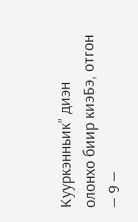Кууркэнньик” диэн олонхо биир киэБэ, отгон
— 9 —